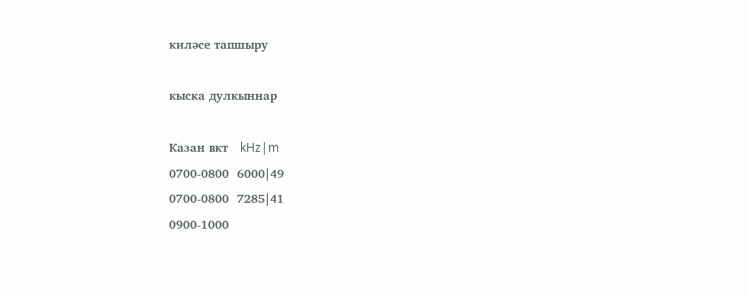киләсе тапшыру

кыска дулкыннар

Казан вкт   kHz|m
0700-0800  6000|49
0700-0800  7285|41
0900-1000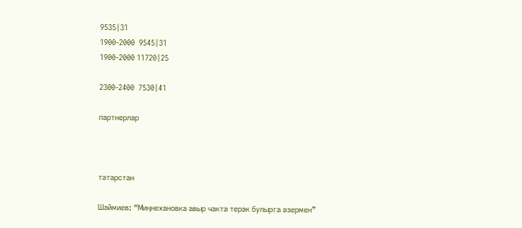9535|31
1900-2000  9545|31
1900-2000 11720|25

2300-2400  7530|41

партнерлар



татарстан

Шәймиев: “Миңнехановка авыр чакта терәк булырга әзермен”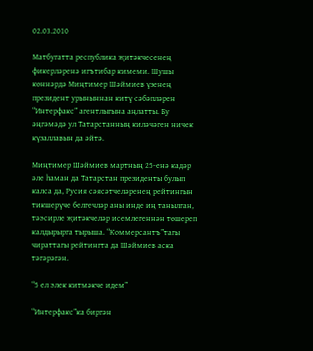02.03.2010

Матбугатта республика җитәкчесенең фикерләренә игътибар кимеми. Шушы көннәрдә Миңтимер Шәймиев үзенең президент урыныннан китү сәбәпләрен “Интерфакс” агентлыгына аңлатты. Бу әңгәмәдә ул Татарстанның киләчәген ничек күзаллавын да әйтә.

Миңтимер Шәймиев мартның 25-енә кадәр әле һаман да Татарстан президенты булып калса да, Русия сәясәтчеләренең рейтингын тикшерүче белгечләр аны инде иң танылган, тәэсирле җитәкчеләр исемлегеннән төшереп калдырырга тырыша. “Коммерсантъ”тагы чираттагы рейтингта да Шәймиев аска тәгәрәгән.

“5 ел элек китмәкче идем”

“Интерфакс”ка биргән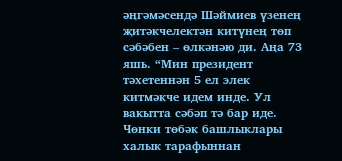әңгәмәсендә Шәймиев үзенең җитәкчелектән китүнең төп сәбәбен – өлкәнәю ди. Аңа 73 яшь. “Мин президент тәхетеннән 5 ел элек китмәкче идем инде. Ул вакытта сәбәп тә бар иде. Чөнки төбәк башлыклары халык тарафыннан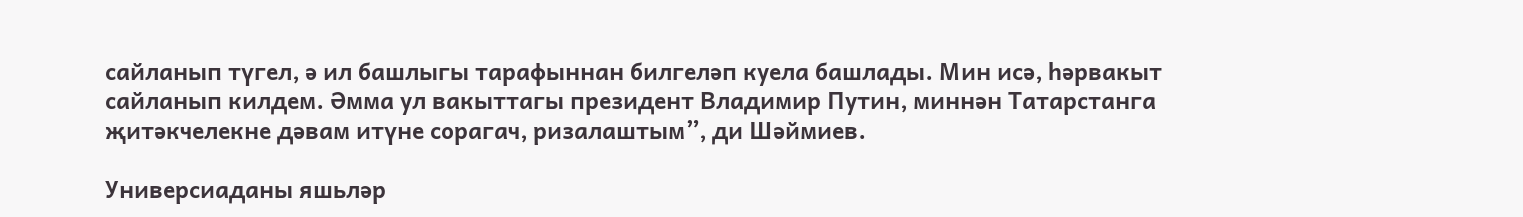сайланып түгел, ә ил башлыгы тарафыннан билгеләп куела башлады. Мин исә, һәрвакыт сайланып килдем. Әмма ул вакыттагы президент Владимир Путин, миннән Татарстанга җитәкчелекне дәвам итүне сорагач, ризалаштым”, ди Шәймиев.

Универсиаданы яшьләр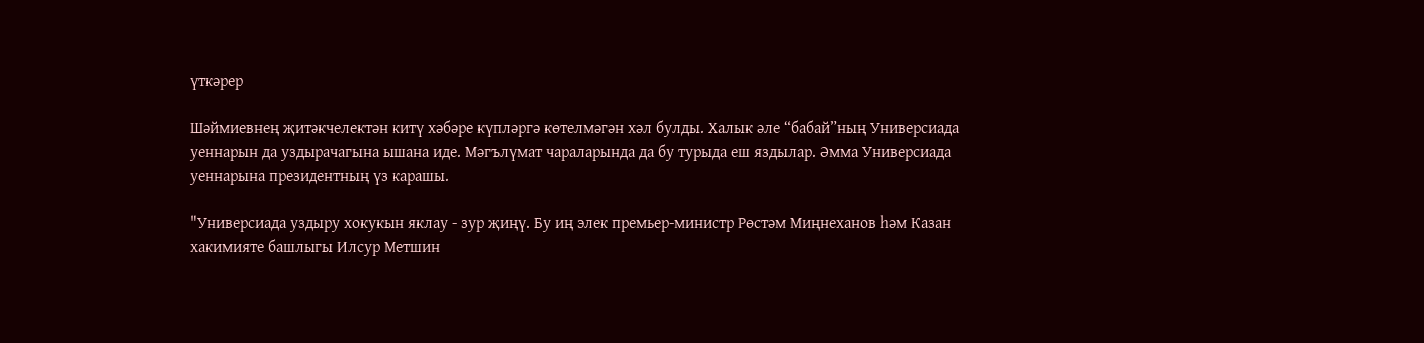үткәрер

Шәймиевнең җитәкчелектән китү хәбәре күпләргә көтелмәгән хәл булды. Халык әле “бабай”ның Универсиада уеннарын да уздырачагына ышана иде. Мәгълүмат чараларында да бу турыда еш яздылар. Әмма Универсиада уеннарына президентның үз карашы.

"Универсиада уздыру хокукын яклау - зур җиңү. Бу иң элек премьер-министр Рөстәм Миңнеханов һәм Казан хакимияте башлыгы Илсур Метшин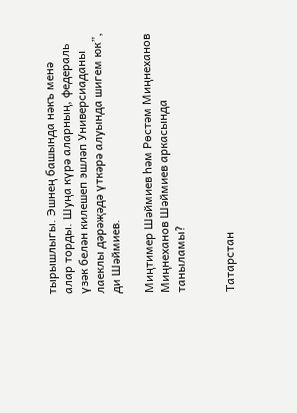тырышлыгы. Эшнең башында нәкъ менә алар торды. Шуңа күрә аларның, федераль үзәк белән килешеп эшләп Универсиаданы лаеклы дәрәҗәдә үткәрә алуында шигем юк”, ди Шәймиев.

Миңтимер Шәймиев һәм Рөстәм Миңнеханов
Миңнеханов Шәймиев аркасында таныламы?


Татарстан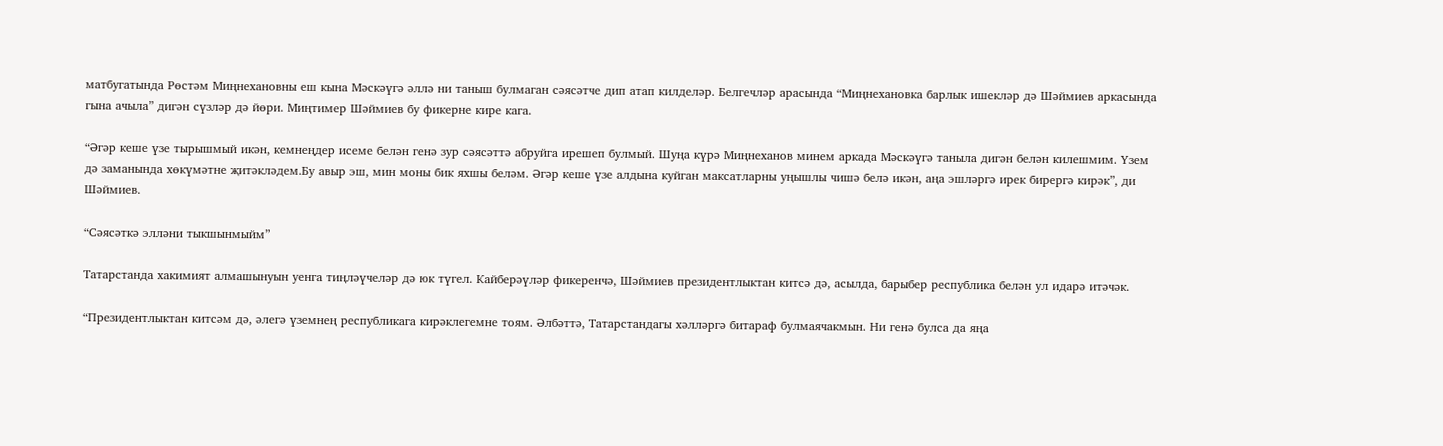матбугатында Рөстәм Миңнехановны еш кына Мәскәүгә әллә ни таныш булмаган сәясәтче дип атап килделәр. Белгечләр арасында “Миңнехановка барлык ишекләр дә Шәймиев аркасында гына ачыла” дигән сүзләр дә йөри. Миңтимер Шәймиев бу фикерне кире кага.

“Әгәр кеше үзе тырышмый икән, кемнеңдер исеме белән генә зур сәясәттә абруйга ирешеп булмый. Шуңа күрә Миңнеханов минем аркада Мәскәүгә таныла дигән белән килешмим. Үзем дә заманында хөкүмәтне җитәкләдем.Бу авыр эш, мин моны бик яхшы беләм. Әгәр кеше үзе алдына куйган максатларны уңышлы чишә белә икән, аңа эшләргә ирек бирергә кирәк”, ди Шәймиев.

“Сәясәткә элләни тыкшынмыйм”

Татарстанда хакимият алмашынуын уенга тиңләүчеләр дә юк түгел. Кайберәүләр фикеренчә, Шәймиев президентлыктан китсә дә, асылда, барыбер республика белән ул идарә итәчәк.

“Президентлыктан китсәм дә, әлегә үземнең республикага кирәклегемне тоям. Әлбәттә, Татарстандагы хәлләргә битараф булмаячакмын. Ни генә булса да яңа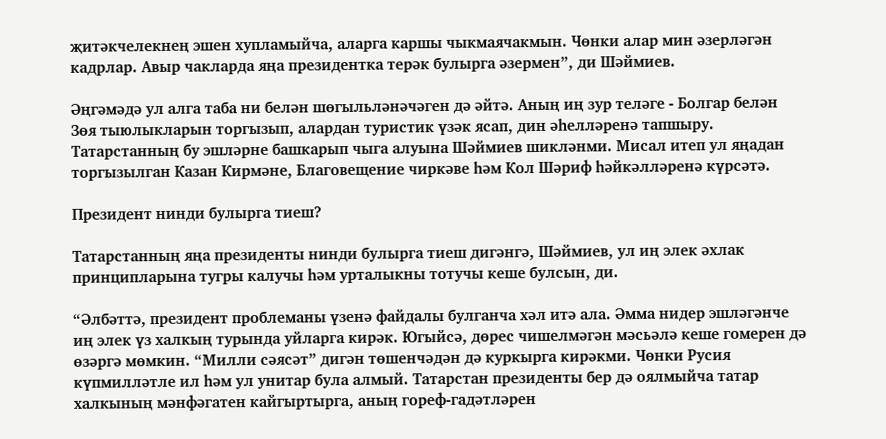җитәкчелекнең эшен хупламыйча, аларга каршы чыкмаячакмын. Чөнки алар мин әзерләгән кадрлар. Авыр чакларда яңа президентка терәк булырга әзермен”, ди Шәймиев.

Әңгәмәдә ул алга таба ни белән шөгыльләнәчәген дә әйтә. Аның иң зур теләге - Болгар белән Зөя тыюлыкларын торгызып, алардан туристик үзәк ясап, дин әһелләренә тапшыру. Татарстанның бу эшләрне башкарып чыга алуына Шәймиев шикләнми. Мисал итеп ул яңадан торгызылган Казан Кирмәне, Благовещение чиркәве һәм Кол Шәриф һәйкәлләренә күрсәтә.

Президент нинди булырга тиеш?

Татарстанның яңа президенты нинди булырга тиеш дигәнгә, Шәймиев, ул иң элек әхлак принципларына тугры калучы һәм урталыкны тотучы кеше булсын, ди.

“Әлбәттә, президент проблеманы үзенә файдалы булганча хәл итә ала. Әмма нидер эшләгәнче иң элек үз халкың турында уйларга кирәк. Югыйсә, дөрес чишелмәгән мәсьәлә кеше гомерен дә өзәргә мөмкин. “Милли сәясәт” дигән төшенчәдән дә куркырга кирәкми. Чөнки Русия күпмилләтле ил һәм ул унитар була алмый. Татарстан президенты бер дә оялмыйча татар халкының мәнфәгатен кайгыртырга, аның гореф-гадәтләрен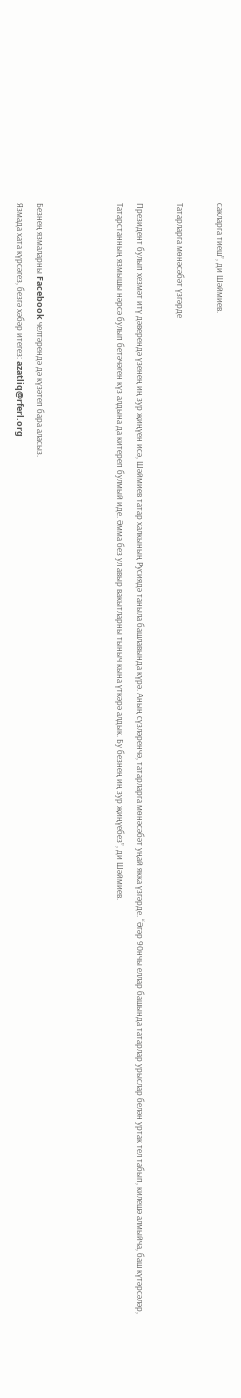сакларга тиеш”, ди Шәймиев.

Татарларга мөнәсәбәт үзгәрде

Президент булып хезмәт итү дәверендә үзенең иң зур җиңүен исә, Шәймиев татар халкының Русиядә таныла башлавында күрә. Аның сүзләренчә, татарларга мөнәсәбәт уңай якка үзгәрде. “Әгәр 90нчы еллар башында татарлар урыслар белән уртак тел табып, килешә алмыйча, баш күтәрсәләр, Татарстанның язмышы нәрсә булып бетәчәген күз алдына да китереп булмый иде. Әмма без ул авыр вакытларны тыныч кына үткәрә алдык. Бу безнең иң зур җиңүебез”, ди Шәймиев.



Безнең язмаларны Facebook челтәрендә дә күзәтеп бара аласыз.
Язмада хата күрсәгез, безгә хәбәр итегез: azatliq@rferl.org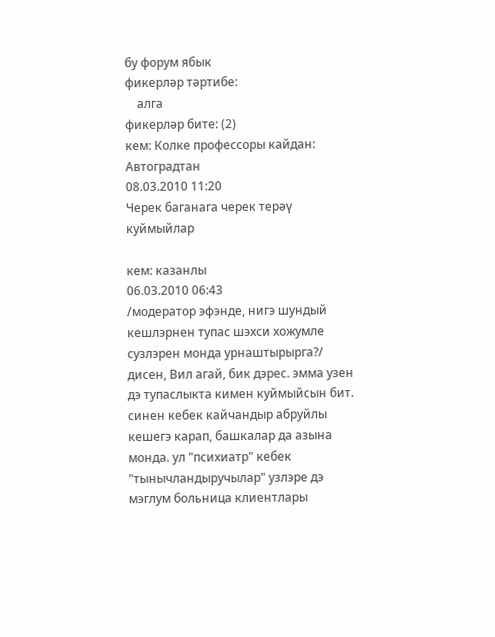бу форум ябык
фикерләр тәртибе:
    алга
фикерләр бите: (2)
кем: Колке профессоры кайдан: Автоградтан
08.03.2010 11:20
Черек баганага черек терәү куймыйлар

кем: казанлы
06.03.2010 06:43
/модератор эфэнде, нигэ шундый кешлэрнен тупас шэхси хожумле сузлэрен монда урнаштырырга?/ дисен, Вил агай, бик дэрес. эмма узен дэ тупаслыкта кимен куймыйсын бит. синен кебек кайчандыр абруйлы кешегэ карап, башкалар да азына монда. ул "психиатр" кебек "тынычландыручылар" узлэре дэ мэглум больница клиентлары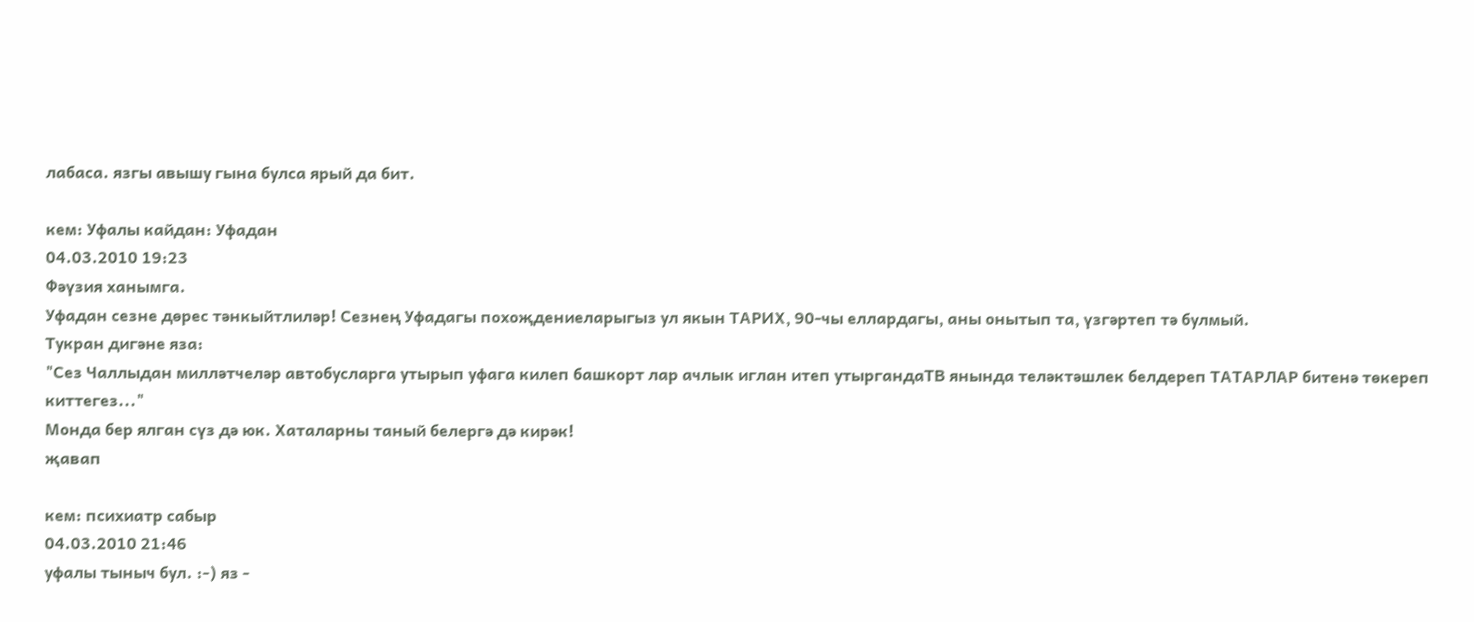лабаса. язгы авышу гына булса ярый да бит.

кем: Уфалы кайдан: Уфадан
04.03.2010 19:23
Фәүзия ханымга.
Уфадан сезне дөрес тәнкыйтлиләр! Сезнең Уфадагы похоҗдениеларыгыз ул якын ТАРИХ, 90-чы еллардагы, аны онытып та, үзгәртеп тә булмый.
Тукран дигәне яза:
"Сез Чаллыдан милләтчеләр автобусларга утырып уфага килеп башкорт лар ачлык иглан итеп утыргандаТВ янында теләктәшлек белдереп ТАТАРЛАР битенә төкереп киттегез..."
Монда бер ялган сүз дә юк. Хаталарны таный белергә дә кирәк!
җавап

кем: психиатр сабыр
04.03.2010 21:46
уфалы тыныч бул. :-) яз -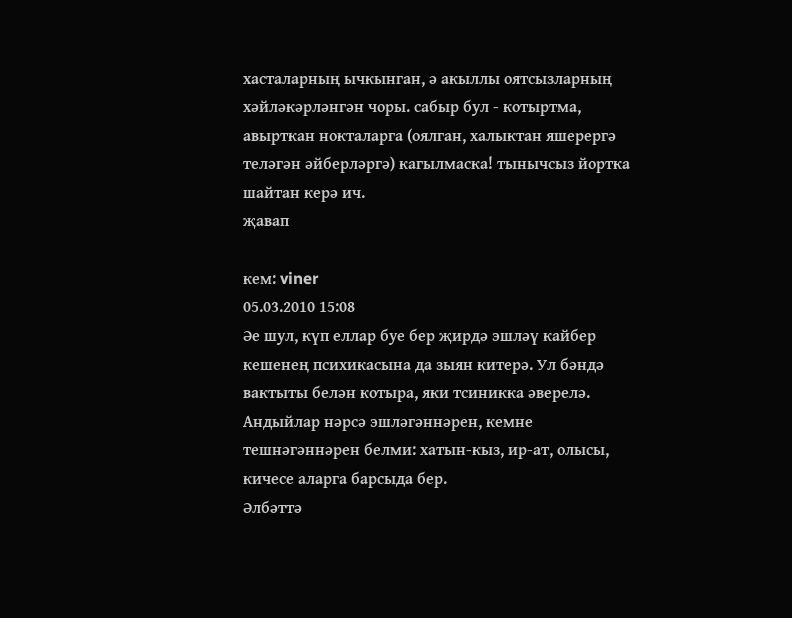хасталарның ычкынган, ә акыллы оятсызларның хәйләкәрләнгән чоры. сабыр бул - котыртма, авырткан нокталарга (оялган, халыктан яшерергә теләгән әйберләргә) кагылмаска! тынычсыз йортка шайтан керә ич.
җавап

кем: viner
05.03.2010 15:08
Әе шул, күп еллар буе бер җирдә эшләү кайбер кешенең психикасына да зыян китерә. Ул бәндә вактыты белән котыра, яки тсиникка әверелә. Андыйлар нәрсә эшләгәннәрен, кемне тешнәгәннәрен белми: хатын-кыз, ир-ат, олысы, кичесе аларга барсыда бер.
Әлбәттә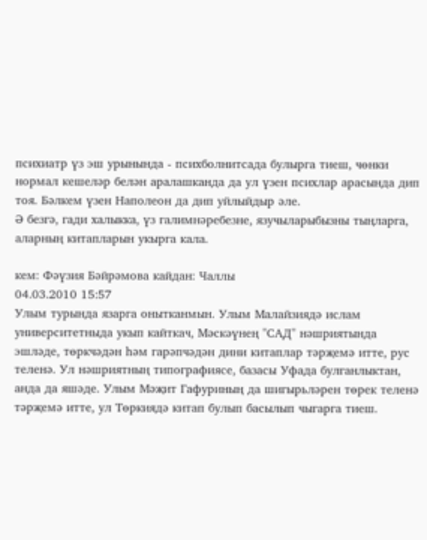психиатр үз эш урынында - психболнитсада булырга тиеш, чөнки нормал кешеләр белән аралашканда да ул үзен психлар арасында дип тоя. Бәлкем үзен Наполеон да дип уйлыйдыр әле.
Ә безгә, гади халыкка, үз галимнәребезне, язучыларыбызны тыңларга, аларның китапларын укырга кала.

кем: Фәүзия Бәйрәмова кайдан: Чаллы
04.03.2010 15:57
Улым турында язарга онытканмын. Улым Малайзиядә ислам университетныда укып кайткач, Мәскәүнең "САД" нәшриятында эшләде, төркчәдән һәм гарәпчәдән дини китаплар тәрҗемә итте, рус теленә. Ул нәшриятның типографиясе, базасы Уфада булганлыктан, анда да яшәде. Улым Мәҗит Гафуриның да шигырьләрен төрек теленә тәрҗемә итте, ул Төркиядә китап булып басылып чыгарга тиеш.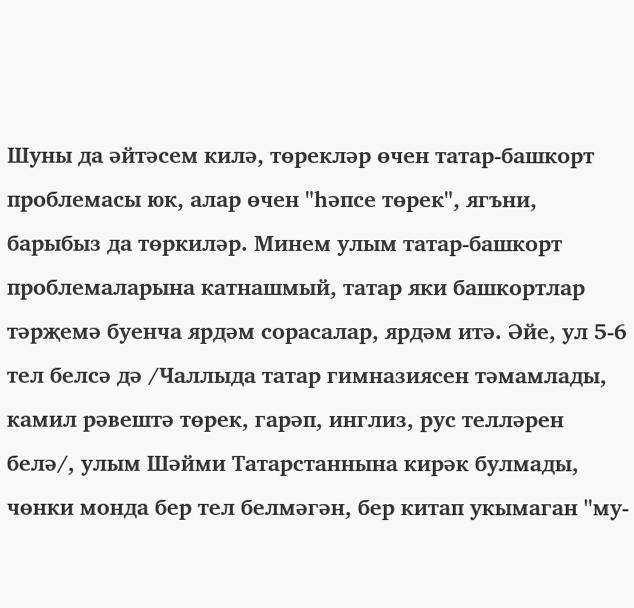Шуны да әйтәсем килә, төрекләр өчен татар-башкорт проблемасы юк, алар өчен "һәпсе төрек", ягъни, барыбыз да төркиләр. Минем улым татар-башкорт проблемаларына катнашмый, татар яки башкортлар тәрҗемә буенча ярдәм сорасалар, ярдәм итә. Әйе, ул 5-6 тел белсә дә /Чаллыда татар гимназиясен тәмамлады, камил рәвештә төрек, гарәп, инглиз, рус телләрен белә/, улым Шәйми Татарстаннына кирәк булмады, чөнки монда бер тел белмәгән, бер китап укымаган "му-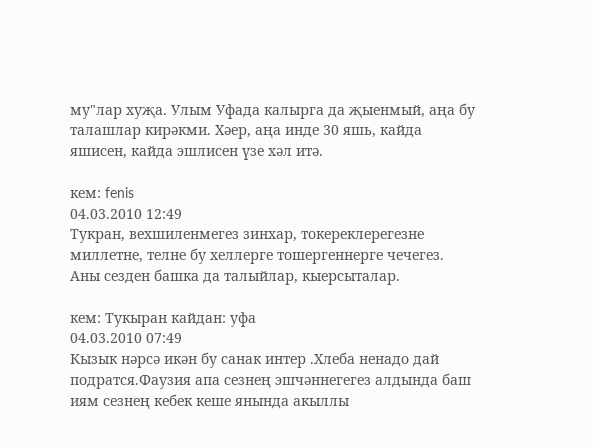му"лар хуҗа. Улым Уфада калырга да җыенмый, аңа бу талашлар кирәкми. Хәер, аңа инде 30 яшь, кайда яшисен, кайда эшлисен үзе хәл итә.

кем: fenis
04.03.2010 12:49
Тукран, вехшиленмегез зинхар, токереклерегезне миллетне, телне бу хеллерге тошергеннерге чечегез. Аны сезден башка да талыйлар, кыерсыталар.

кем: Тукыран кайдан: уфа
04.03.2010 07:49
Кызык нәрсә икән бу санак интер .Хлеба ненадо дай подратся.Фаузия апа сезнең эшчәннегегез алдында баш иям сезнең кебек кеше янында акыллы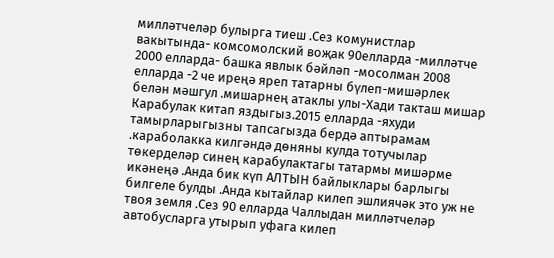милләтчеләр булырга тиеш .Сез комунистлар вакытында- комсомолский воҗак 90елларда -милләтче 2000 елларда- башка явлык бәйләп -мосолман 2008 елларда -2 че иреңә яреп татарны бүлеп-мишәрлек белән мәшгул .мишарнең атаклы улы-Хади такташ мишар Карабулак китап яздыгыз.2015 елларда -яхуди тамырларыгызны тапсагызда бердә аптырамам .караболакка килгәндә дөняны кулда тотучылар төкерделәр синең карабулактагы татармы мишәрме икәнеңә .Анда бик күп АЛТЫН байлыклары барлыгы билгеле булды .Анда кытайлар килеп эшлиячәк это уж не твоя земля .Сез 90 елларда Чаллыдан милләтчеләр автобусларга утырып уфага килеп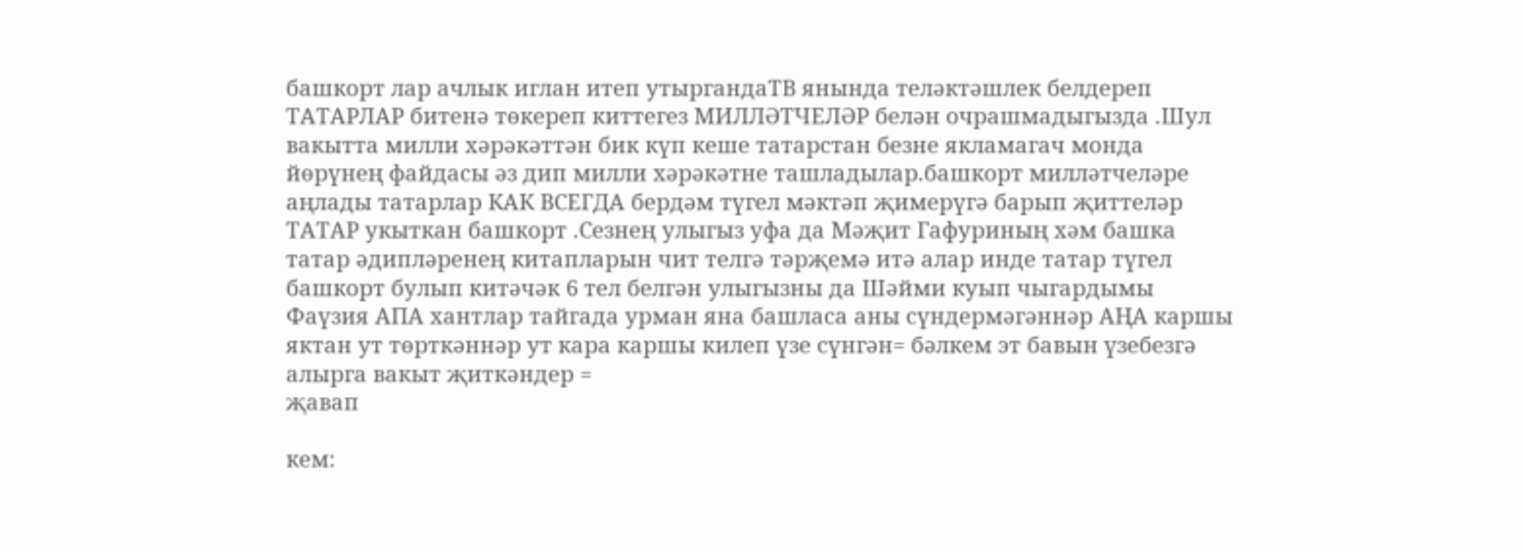башкорт лар ачлык иглан итеп утыргандаТВ янында теләктәшлек белдереп ТАТАРЛАР битенә төкереп киттегез МИЛЛӘТЧЕЛӘР белән очрашмадыгызда .Шул вакытта милли хәрәкәттән бик күп кеше татарстан безне якламагач монда йөрүнең файдасы әз дип милли хәрәкәтне ташладылар.башкорт милләтчеләре аңлады татарлар КАК ВСЕГДА бердәм түгел мәктәп җимерүгә барып җиттеләр ТАТАР укыткан башкорт .Сезнең улыгыз уфа да Мәҗит Гафуриның хәм башка татар әдипләренең китапларын чит телгә тәрҗемә итә алар инде татар түгел башкорт булып китәчәк 6 тел белгән улыгызны да Шәйми куып чыгардымы Фаүзия АПА хантлар тайгада урман яна башласа аны сүндермәгәннәр АҢА каршы яктан ут төрткәннәр ут кара каршы килеп үзе сүнгән= бәлкем эт бавын үзебезгә алырга вакыт җиткәндер =
җавап

кем: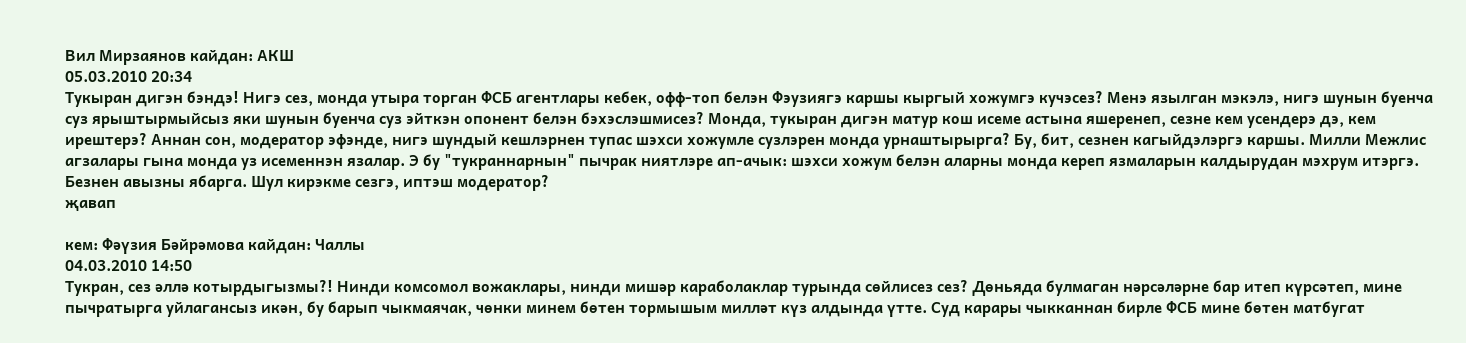Вил Мирзаянов кайдан: АКШ
05.03.2010 20:34
Тукыран дигэн бэндэ! Нигэ сез, монда утыра торган ФСБ агентлары кебек, офф-топ белэн Фэузиягэ каршы кыргый хожумгэ кучэсез? Менэ язылган мэкэлэ, нигэ шунын буенча суз ярыштырмыйсыз яки шунын буенча суз эйткэн опонент белэн бэхэслэшмисез? Монда, тукыран дигэн матур кош исеме астына яшеренеп, сезне кем усендерэ дэ, кем ирештерэ? Аннан сон, модератор эфэнде, нигэ шундый кешлэрнен тупас шэхси хожумле сузлэрен монда урнаштырырга? Бу, бит, сезнен кагыйдэлэргэ каршы. Милли Межлис агзалары гына монда уз исеменнэн язалар. Э бу "тукраннарнын" пычрак ниятлэре ап-ачык: шэхси хожум белэн аларны монда кереп язмаларын калдырудан мэхрум итэргэ. Безнен авызны ябарга. Шул кирэкме сезгэ, иптэш модератор?
җавап

кем: Фәүзия Бәйрәмова кайдан: Чаллы
04.03.2010 14:50
Тукран, сез әллә котырдыгызмы?! Нинди комсомол вожаклары, нинди мишәр караболаклар турында сөйлисез сез? Дөньяда булмаган нәрсәләрне бар итеп күрсәтеп, мине пычратырга уйлагансыз икән, бу барып чыкмаячак, чөнки минем бөтен тормышым милләт күз алдында үтте. Суд карары чыкканнан бирле ФСБ мине бөтен матбугат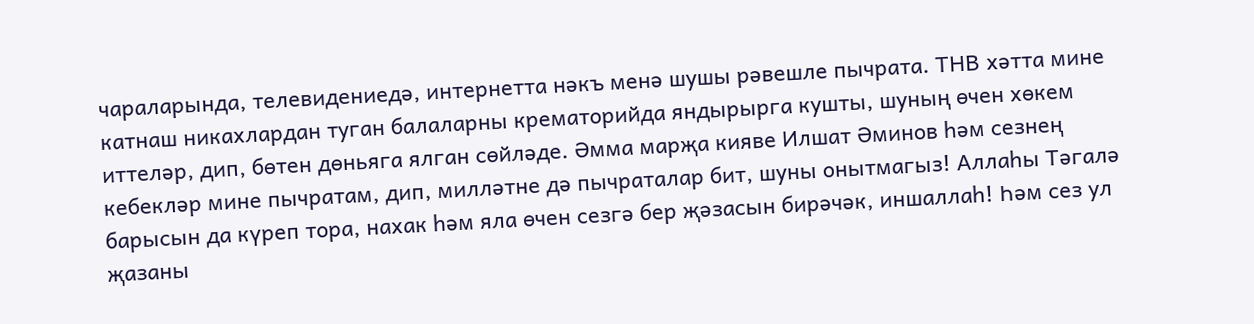чараларында, телевидениедә, интернетта нәкъ менә шушы рәвешле пычрата. ТНВ хәтта мине катнаш никахлардан туган балаларны крематорийда яндырырга кушты, шуның өчен хөкем иттеләр, дип, бөтен дөньяга ялган сөйләде. Әмма марҗа кияве Илшат Әминов һәм сезнең кебекләр мине пычратам, дип, милләтне дә пычраталар бит, шуны онытмагыз! Аллаһы Тәгалә барысын да күреп тора, нахак һәм яла өчен сезгә бер җәзасын бирәчәк, иншаллаһ! Һәм сез ул җазаны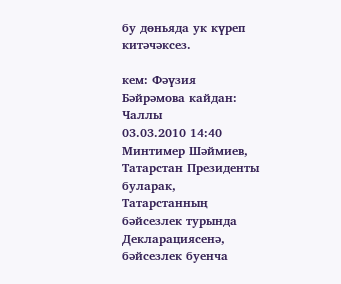бу дөньяда ук күреп китәчәксез.

кем: Фәүзия Бәйрәмова кайдан: Чаллы
03.03.2010 14:40
Минтимер Шәймиев, Татарстан Президенты буларак, Татарстанның бәйсезлек турында Декларациясенә, бәйсезлек буенча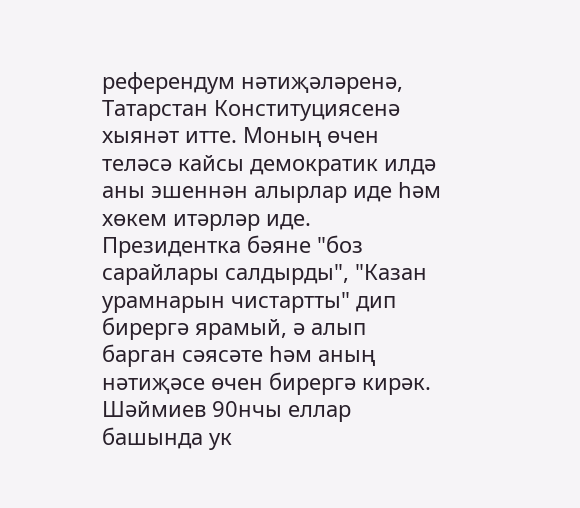референдум нәтиҗәләренә, Татарстан Конституциясенә хыянәт итте. Моның өчен теләсә кайсы демократик илдә аны эшеннән алырлар иде һәм хөкем итәрләр иде. Президентка бәяне "боз сарайлары салдырды", "Казан урамнарын чистартты" дип бирергә ярамый, ә алып барган сәясәте һәм аның нәтиҗәсе өчен бирергә кирәк. Шәймиев 90нчы еллар башында ук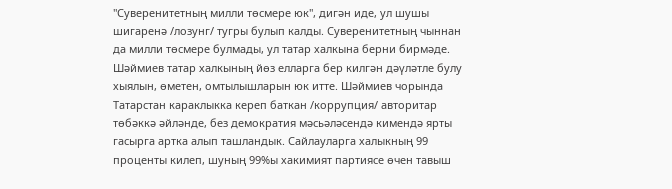"Суверенитетның милли төсмере юк", дигән иде, ул шушы шигаренә /лозунг/ тугры булып калды. Суверенитетның чыннан да милли төсмере булмады, ул татар халкына берни бирмәде. Шәймиев татар халкының йөз елларга бер килгән дәүләтле булу хыялын, өметен, омтылышларын юк итте. Шәймиев чорында Татарстан караклыкка кереп баткан /коррупция/ авторитар төбәккә әйләнде, без демократия мәсьәләсендә кимендә ярты гасырга артка алып ташландык. Сайлауларга халыкның 99 проценты килеп, шуның 99%ы хакимият партиясе өчен тавыш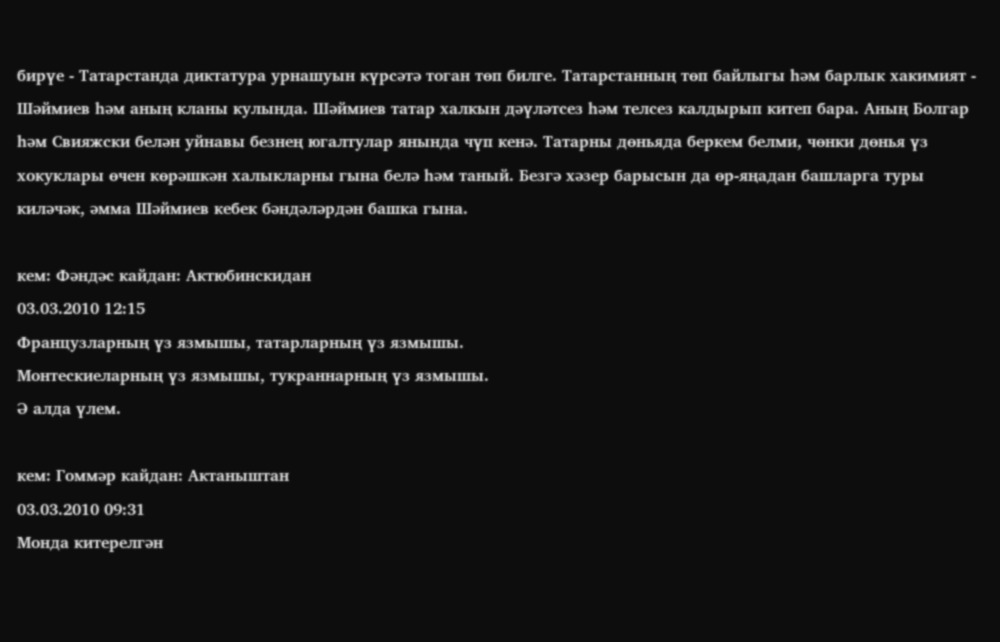бирүе - Татарстанда диктатура урнашуын күрсәтә тоган төп билге. Татарстанның төп байлыгы һәм барлык хакимият - Шәймиев һәм аның кланы кулында. Шәймиев татар халкын дәүләтсез һәм телсез калдырып китеп бара. Аның Болгар һәм Свияжски белән уйнавы безнең югалтулар янында чүп кенә. Татарны дөньяда беркем белми, чөнки дөнья үз хокуклары өчен көрәшкән халыкларны гына белә һәм таный. Безгә хәзер барысын да өр-яңадан башларга туры киләчәк, әмма Шәймиев кебек бәндәләрдән башка гына.

кем: Фәндәс кайдан: Актюбинскидан
03.03.2010 12:15
Французларның үз язмышы, татарларның үз язмышы.
Монтескиеларның үз язмышы, тукраннарның үз язмышы.
Ә алда үлем.

кем: Гоммәр кайдан: Актаныштан
03.03.2010 09:31
Монда китерелгән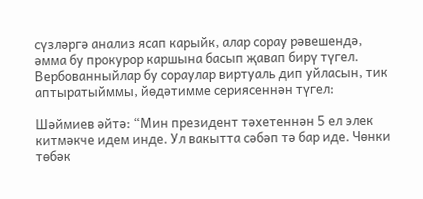сүзләргә анализ ясап карыйк, алар сорау рәвешендә, әмма бу прокурор каршына басып җавап бирү түгел. Вербованныйлар бу сораулар виртуаль дип уйласын, тик аптыратыйммы, йөдәтимме сериясеннән түгел:

Шәймиев әйтә: “Мин президент тәхетеннән 5 ел элек китмәкче идем инде. Ул вакытта сәбәп тә бар иде. Чөнки төбәк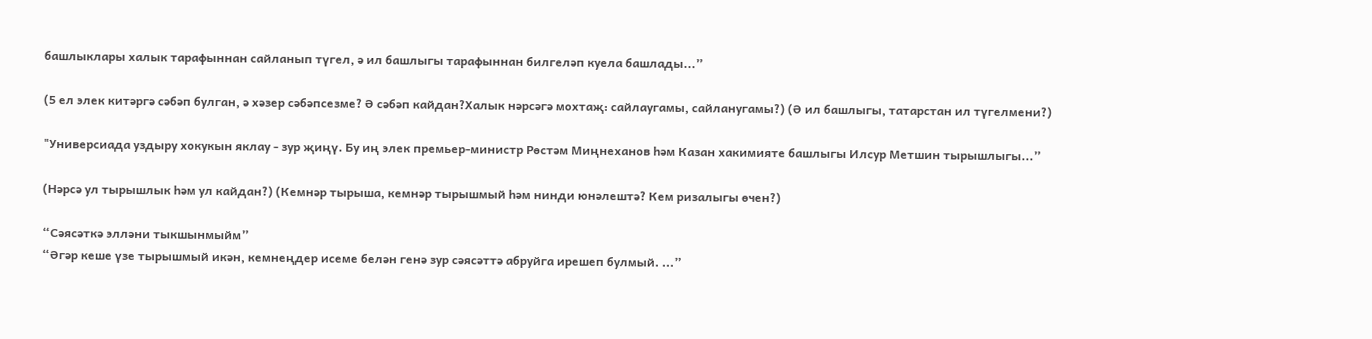башлыклары халык тарафыннан сайланып түгел, ә ил башлыгы тарафыннан билгеләп куела башлады...”

(5 ел элек китәргә сәбәп булган, ә хәзер сәбәпсезме? Ә сәбәп кайдан?Халык нәрсәгә мохтаҗ: сайлаугамы, сайланугамы?) (Ә ил башлыгы, татарстан ил түгелмени?)

"Универсиада уздыру хокукын яклау - зур җиңү. Бу иң элек премьер-министр Рөстәм Миңнеханов һәм Казан хакимияте башлыгы Илсур Метшин тырышлыгы...”

(Нәрсә ул тырышлык һәм ул кайдан?) (Кемнәр тырыша, кемнәр тырышмый һәм нинди юнәлештә? Кем ризалыгы өчен?)

“Сәясәткә элләни тыкшынмыйм”
“Әгәр кеше үзе тырышмый икән, кемнеңдер исеме белән генә зур сәясәттә абруйга ирешеп булмый. ...”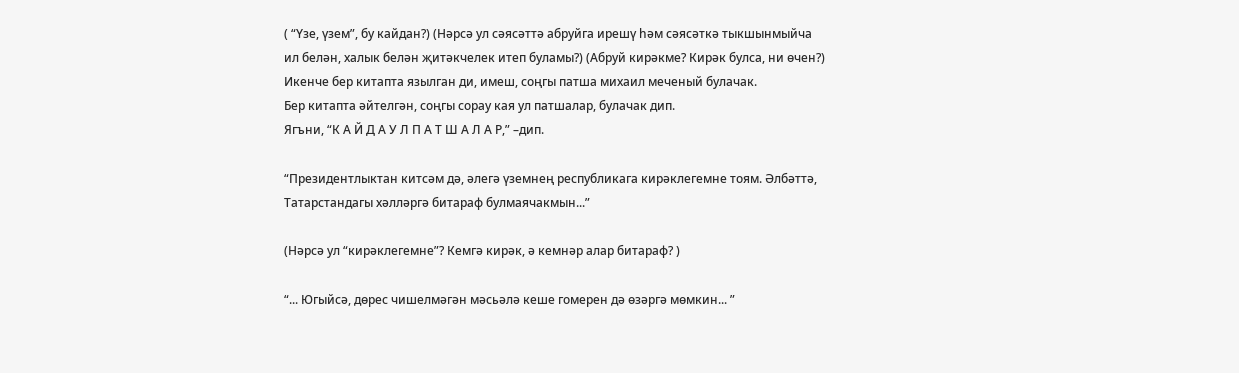( “Үзе, үзем”, бу кайдан?) (Нәрсә ул сәясәттә абруйга ирешү һәм сәясәткә тыкшынмыйча ил белән, халык белән җитәкчелек итеп буламы?) (Абруй кирәкме? Кирәк булса, ни өчен?)
Икенче бер китапта язылган ди, имеш, соңгы патша михаил меченый булачак.
Бер китапта әйтелгән, соңгы сорау кая ул патшалар, булачак дип.
Ягъни, “К А Й Д А У Л П А Т Ш А Л А Р,” –дип.

“Президентлыктан китсәм дә, әлегә үземнең республикага кирәклегемне тоям. Әлбәттә, Татарстандагы хәлләргә битараф булмаячакмын...”

(Нәрсә ул “кирәклегемне”? Кемгә кирәк, ә кемнәр алар битараф? )

“... Югыйсә, дөрес чишелмәгән мәсьәлә кеше гомерен дә өзәргә мөмкин... ”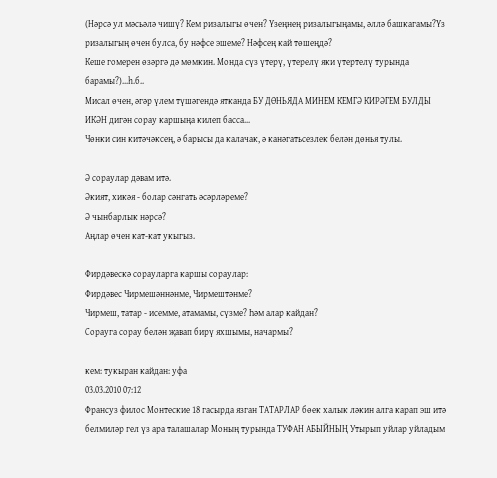(Нәрсә ул мәсьәлә чишү? Кем ризалыгы өчен? Үзеңнең ризалыгыңамы, әллә башкагамы?Үз ризалыгың өчен булса, бу нәфсе эшеме? Нәфсең кай төшеңдә?
Кеше гомерен өзәргә дә мөмкин. Монда сүз үтерү, үтерелү яки үтертелү турында барамы?)...һ.б..
Мисал өчен, әгәр үлем түшәгендә ятканда БУ ДӨНЬЯДА МИНЕМ КЕМГӘ КИРӘГЕМ БУЛДЫ ИКӘН дигән сорау каршыңа килеп басса...
Чөнки син китәчәксең, ә барысы да калачак, ә канәгатьсезлек белән дөнья тулы.

Ә сораулар дәвам итә.
Әкият, хикәя - болар сәнгать әсәрләреме?
Ә чынбарлык нәрсә?
Аңлар өчен кат-кат укыгыз.

Фирдәвескә сорауларга каршы сораулар:
Фирдәвес Чирмешәннәнме, Чирмештәнме?
Чирмеш, татар - исемме, атамамы, сүзме? Һәм алар кайдан?
Сорауга сорау белән җавап бирү яхшымы, начармы?

кем: тукыран кайдан: уфа
03.03.2010 07:12
Франсуз филос Монтеские 18 гасырда язган ТАТАРЛАР бөек халык ләкин алга карап эш итә белмиләр гел үз ара талашалар Моның турында ТУФАН АБЫЙНЫҢ Утырып уйлар уйладым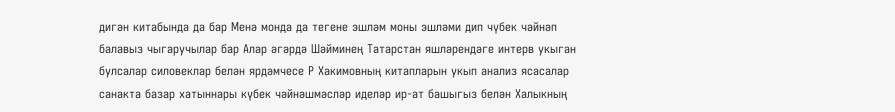дигән китабында да бар Менә монда да тегене эшләм моны эшләми дип чүбек чәйнәп балавыз чыгаручылар бар Алар әгәрдә Шәйминең Татарстан яшләрендәге интерв укыган булсалар силовеклар белән ярдәмчесе Р Хакимовның китапларын укып анализ ясасалар санакта базар хатыннары күбек чәйнәшмәсләр иделәр ир-ат башыгыз белән Халыкның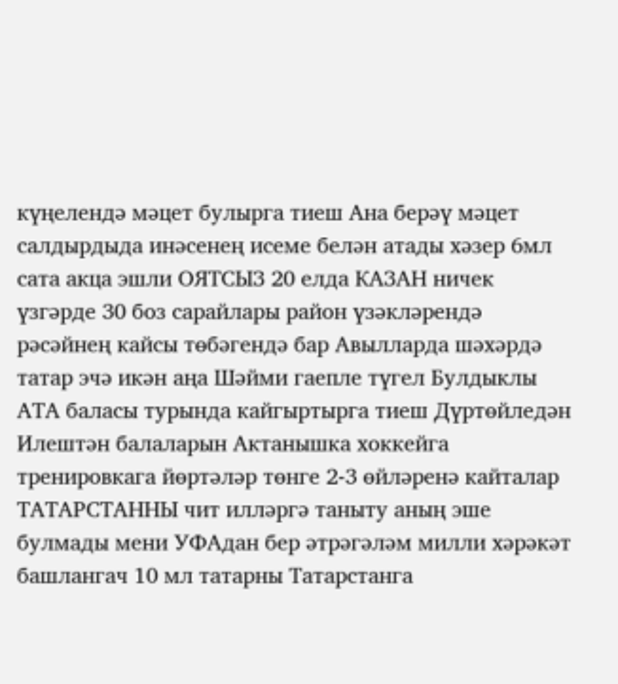күңелендә мәцет булырга тиеш Ана берәү мәцет салдырдыда инәсенең исеме белән атады хәзер 6мл сата акца эшли ОЯТСЫЗ 20 елда КАЗАН ничек үзгәрде 30 боз сарайлары район үзәкләрендә рәсәйнең кайсы төбәгендә бар Авылларда шәхәрдә татар эчә икән аңа Шәйми гаепле түгел Булдыклы АТА баласы турында кайгыртырга тиеш Дүртөйледән Илештән балаларын Актанышка хоккейга тренировкага йөртәләр төнге 2-3 өйләренә кайталар ТАТАРСТАННЫ чит илләргә таныту аның эше булмады мени УФАдан бер әтрәгәләм милли хәрәкәт башлангач 10 мл татарны Татарстанга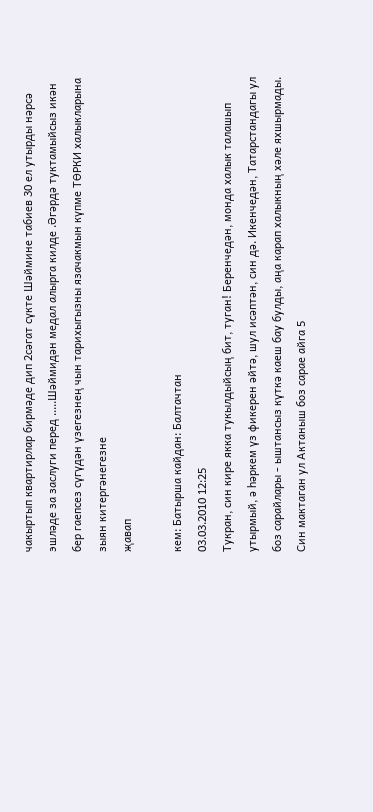чакыртып квартирлар бирмәде дип 2сәгат сүкте Шәймине табиев 30 ел утырды нәрсә эшләде за заслуги перед .....Шәймидән медал алырга килде .Әгәрдә туктамыйсыз икән бер гаепсез сүгүдән үзегезнең чын тарихыгызны язачакмын күпме ТӨРКИ халыкларына зыян китергәнегезне
җавап

кем: Батырша кайдан: Балтачтан
03.03.2010 12:25
Тукран, син кире якка тукылдыйсың бит, туган! Беренчедән, монда халык талашып утырмый, ә һәркем үз фикерен әйтә, шул исәптән, син дә. Икенчедән, Татарстандагы ул боз сарайлары - ыштансыз күткә каеш бау булды, аңа карап халыкның хәле яхшырмады. Син мактаган ул Актаныш боз сарае айга 5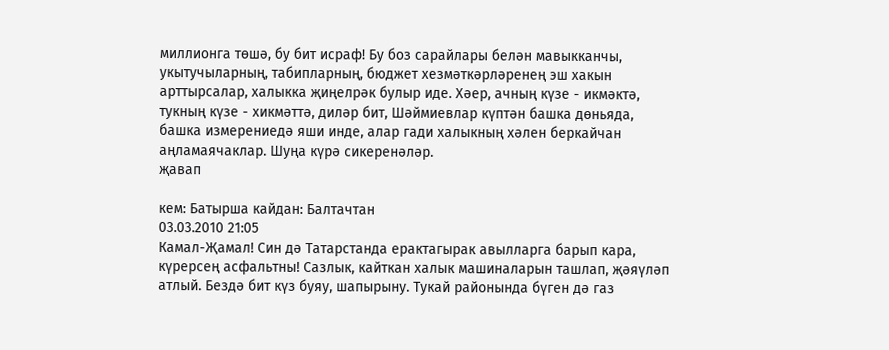миллионга төшә, бу бит исраф! Бу боз сарайлары белән мавыкканчы, укытучыларның, табипларның, бюджет хезмәткәрләренең эш хакын арттырсалар, халыкка җиңелрәк булыр иде. Хәер, ачның күзе - икмәктә, тукның күзе - хикмәттә, диләр бит, Шәймиевлар күптән башка дөньяда, башка измерениедә яши инде, алар гади халыкның хәлен беркайчан аңламаячаклар. Шуңа күрә сикеренәләр.
җавап

кем: Батырша кайдан: Балтачтан
03.03.2010 21:05
Камал-Җамал! Син дә Татарстанда ерактагырак авылларга барып кара, күрерсең асфальтны! Сазлык, кайткан халык машиналарын ташлап, җәяүләп атлый. Бездә бит күз буяу, шапырыну. Тукай районында бүген дә газ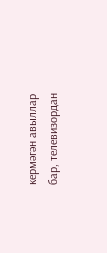кермәгән авыллар бар, телевизордан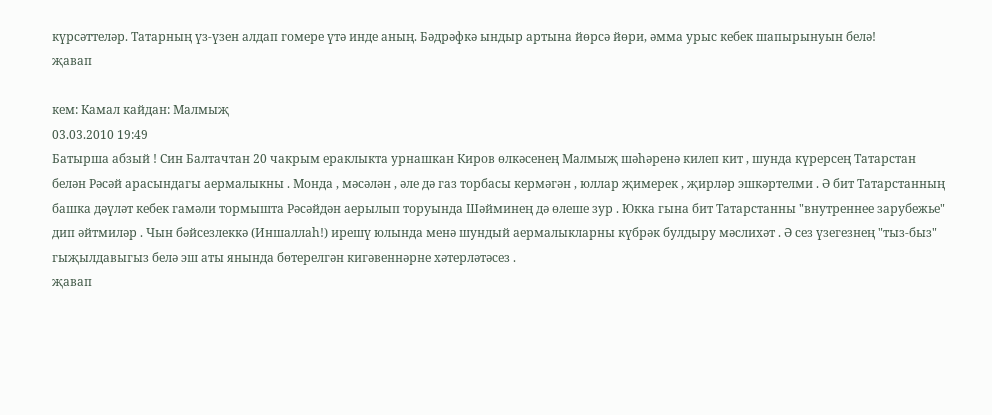күрсәттеләр. Татарның үз-үзен алдап гомере үтә инде аның. Бәдрәфкә ындыр артына йөрсә йөри, әмма урыс кебек шапырынуын белә!
җавап

кем: Камал кайдан: Малмыҗ
03.03.2010 19:49
Батырша абзый ! Син Балтачтан 20 чакрым ераклыкта урнашкан Киров өлкәсенең Малмыҗ шәһәренә килеп кит , шунда күрерсең Татарстан белән Рәсәй арасындагы аермалыкны . Монда , мәсәлән , әле дә газ торбасы кермәгән , юллар җимерек , җирләр эшкәртелми . Ә бит Татарстанның башка дәүләт кебек гамәли тормышта Рәсәйдән аерылып торуында Шәйминең дә өлеше зур . Юкка гына бит Татарстанны "внутреннее зарубежье" дип әйтмиләр . Чын бәйсезлеккә (Иншаллаһ!) ирешү юлында менә шундый аермалыкларны күбрәк булдыру мәслихәт . Ә сез үзегезнең "тыз-быз" гыҗылдавыгыз белә эш аты янында бөтерелгән кигәвеннәрне хәтерләтәсез .
җавап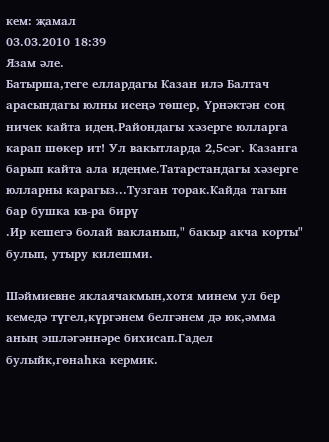кем: җамал
03.03.2010 18:39
Язам әле.
Батырша,теге еллардагы Казан илә Балтач арасындагы юлны исеңә төшер, Үрнәктән соң ничек кайта идең.Райондагы хәзерге юлларга карап шөкер ит! Ул вакытларда 2,5сәг. Казанга барып кайта ала идеңме.Татарстандагы хәзерге юлларны карагыз...Тузган торак.Кайда тагын бар бушка кв-ра бирү
.Ир кешегә болай вакланып," бакыр акча корты" булып, утыру килешми.

Шәймиевне яклаячакмын,хотя минем ул бер кемедә түгел,күргәнем белгәнем дә юк,әмма аның эшләгәннәре бихисап.Гадел булыйк,гөнаһка кермик.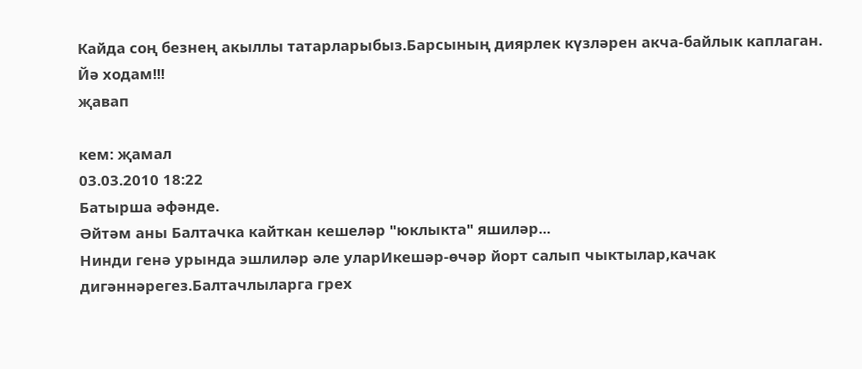Кайда соң безнең акыллы татарларыбыз.Барсының диярлек күзләрен акча-байлык каплаган.
Йә ходам!!!
җавап

кем: җамал
03.03.2010 18:22
Батырша әфәнде.
Әйтәм аны Балтачка кайткан кешеләр "юклыкта" яшиләр...
Нинди генә урында эшлиләр әле уларИкешәр-өчәр йорт салып чыктылар,качак дигәннәрегез.Балтачлыларга грех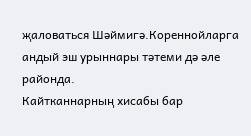җаловаться Шәймигә.Кореннойларга андый эш урыннары тәтеми дә әле районда.
Кайтканнарның хисабы бар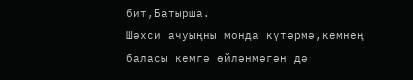бит,Батырша.
Шәхси ачуыңны монда күтәрмә,кемнең баласы кемгә өйләнмәгән дә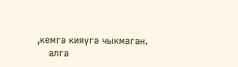,кемгә кияүгә чыкмаган.
    алга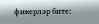фикерләр бите: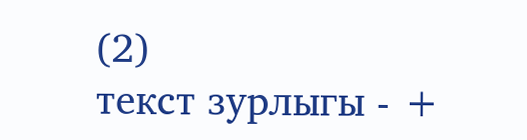(2)
текст зурлыгы - +